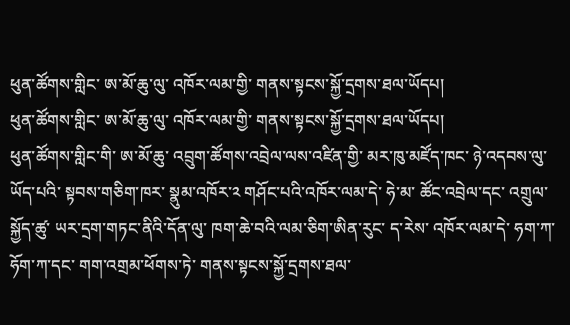ཕུན་ཚོགས་གླིང་ ཨ་མོ་ཆུ་ལུ་ འཁོར་ལམ་གྱི་ གནས་སྟངས་སྐྱོ་དྲགས་ཐལ་ཡོདཔ།
ཕུན་ཚོགས་གླིང་ ཨ་མོ་ཆུ་ལུ་ འཁོར་ལམ་གྱི་ གནས་སྟངས་སྐྱོ་དྲགས་ཐལ་ཡོདཔ།
ཕུན་ཚོགས་གླིང་གི་ ཨ་མོ་ཆུ་ འབྲུག་ཚོགས་འབྲེལ་ལས་འཛིན་གྱི་ མར་ཁུ་མཛོད་ཁང་ ཉེ་འདབས་ལུ་ཡོད་པའི་ སྟབས་གཅིག་ཁར་ སྣུམ་འཁོར་༢ གཤོང་པའི་འཁོར་ལམ་དེ་ ཧེ་མ་ ཚོང་འབྲེལ་དང་ འགྲུལ་སྐྱོད་ཚུ་ ཡར་དྲག་གཏང་ནིའི་དོན་ལུ་ ཁག་ཆེ་བའི་ལམ་ཅིག་ཨིན་རུང་ ད་རེས་ འཁོར་ལམ་དེ་ ཧག་ཀ་ཧོག་ཀ་དང་ གག་འགྲམ་ཕོགས་ཏེ་ གནས་སྟངས་སྐྱོ་དྲགས་ཐལ་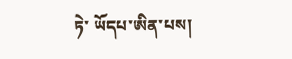ཏེ་ ཡོདཔ་ཨིན་པས།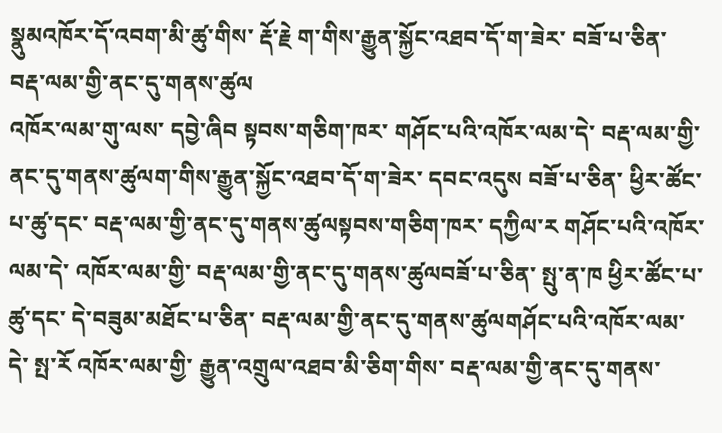སྣུམའཁོར་དོ་འབག་མི་ཚུ་གིས་ རྡོ་རྗེ ག་གིས་རྒྱུན་སྐྱོང་འཐབ་དོ་ག་ཟེར་ བཟོ་པ་ཅིན་ བརྡ་ལམ་གྱི་ནང་དུ་གནས་ཚུལ
འཁོར་ལམ་གུ་ལས་ དབྱེ་ཞིབ སྟབས་གཅིག་ཁར་ གཤོང་པའི་འཁོར་ལམ་དེ་ བརྡ་ལམ་གྱི་ནང་དུ་གནས་ཚུལག་གིས་རྒྱུན་སྐྱོང་འཐབ་དོ་ག་ཟེར་ དབང་འདུས བཟོ་པ་ཅིན་ ཕྱིར་ཚོང་པ་ཚུ་དང་ བརྡ་ལམ་གྱི་ནང་དུ་གནས་ཚུལསྟབས་གཅིག་ཁར་ དཀྱིལ་ར གཤོང་པའི་འཁོར་ལམ་དེ་ འཁོར་ལམ་གྱི་ བརྡ་ལམ་གྱི་ནང་དུ་གནས་ཚུལབཟོ་པ་ཅིན་ སྤུ་ན་ཁ ཕྱིར་ཚོང་པ་ཚུ་དང་ དེ་བཟུམ་མཐོང་པ་ཅིན་ བརྡ་ལམ་གྱི་ནང་དུ་གནས་ཚུལགཤོང་པའི་འཁོར་ལམ་དེ་ སྤ་རོ འཁོར་ལམ་གྱི་ རྒྱུན་འགྲུལ་འཐབ་མི་ཅིག་གིས་ བརྡ་ལམ་གྱི་ནང་དུ་གནས་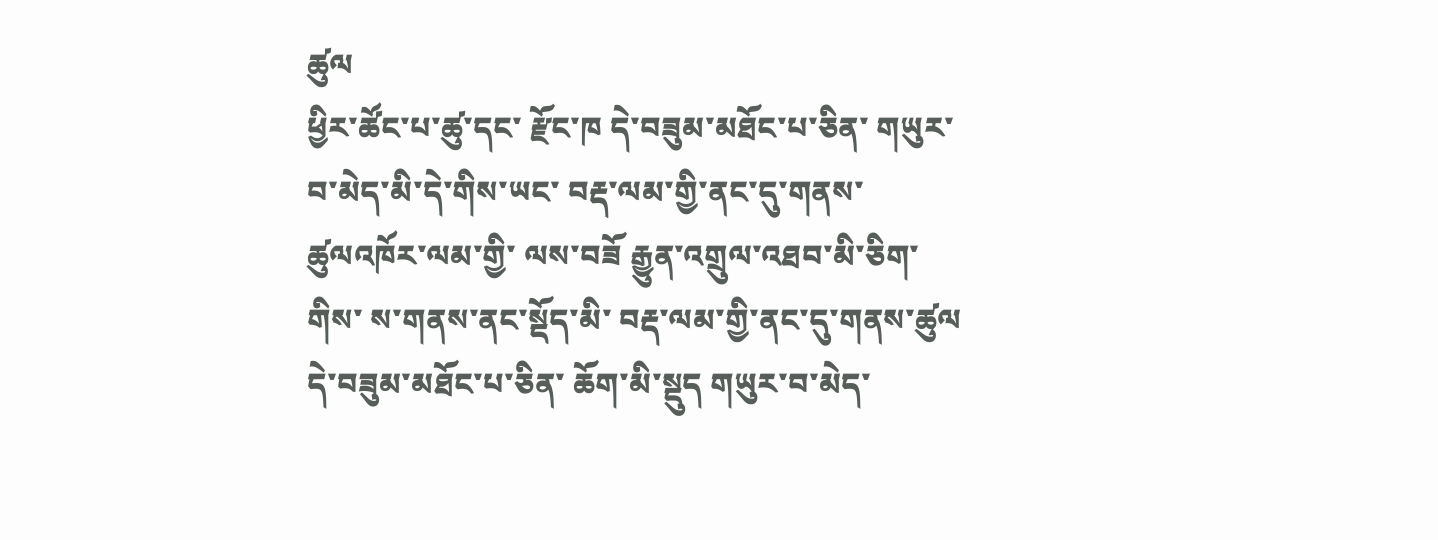ཚུལ
ཕྱིར་ཚོང་པ་ཚུ་དང་ རྫོང་ཁ དེ་བཟུམ་མཐོང་པ་ཅིན་ གཡུར་བ་མེད་མི་དེ་གིས་ཡང་ བརྡ་ལམ་གྱི་ནང་དུ་གནས་ཚུལའཁོར་ལམ་གྱི་ ལས་བཟོ རྒྱུན་འགྲུལ་འཐབ་མི་ཅིག་གིས་ ས་གནས་ནང་སྡོད་མི་ བརྡ་ལམ་གྱི་ནང་དུ་གནས་ཚུལ
དེ་བཟུམ་མཐོང་པ་ཅིན་ ཆོག་མི་སྡུད གཡུར་བ་མེད་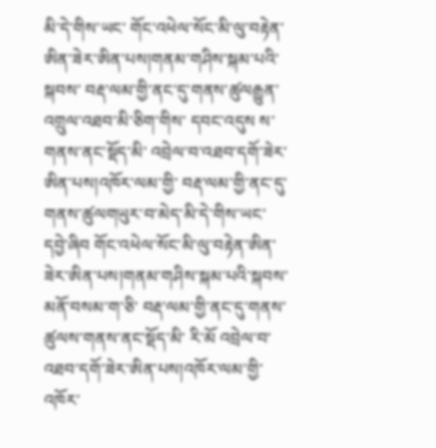མི་དེ་གིས་ཡང་ གོང་འཕེལ་སོང་མི་ལུ་བརྟེན་ཨིན་ཟེར་ཨིན་པས།གནམ་གཤིས་སྐམ་པའི་སྐབས་ བརྡ་ལམ་གྱི་ནང་དུ་གནས་ཚུལརྒྱུན་འགྲུལ་འཐབ་མི་ཅིག་གིས་ དབང་འདུས ས་གནས་ནང་སྡོད་མི་ འབྲེལ་བ་འཐབ་དགོ་ཟེར་ཨིན་པས།འཁོར་ལམ་གྱི་ བརྡ་ལམ་གྱི་ནང་དུ་གནས་ཚུལགཡུར་བ་མེད་མི་དེ་གིས་ཡང་ དབྱེ་ཞིབ གོང་འཕེལ་སོང་མི་ལུ་བརྟེན་ཨིན་ཟེར་ཨིན་པས།གནམ་གཤིས་སྐམ་པའི་སྐབས་ མནོ་བསམ་ག་ཅི་ བརྡ་ལམ་གྱི་ནང་དུ་གནས་ཚུལས་གནས་ནང་སྡོད་མི་ རི་མོ འབྲེལ་བ་འཐབ་དགོ་ཟེར་ཨིན་པས།འཁོར་ལམ་གྱི་ འཁོར་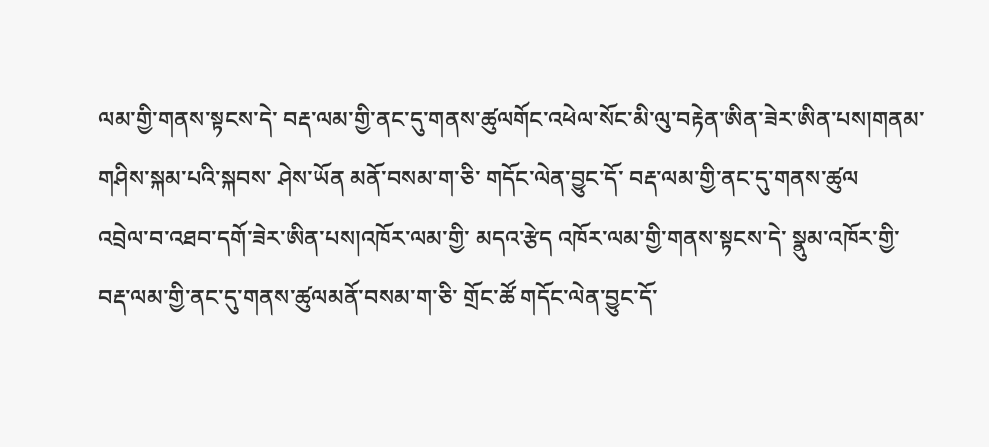ལམ་གྱི་གནས་སྟངས་དེ་ བརྡ་ལམ་གྱི་ནང་དུ་གནས་ཚུལགོང་འཕེལ་སོང་མི་ལུ་བརྟེན་ཨིན་ཟེར་ཨིན་པས།གནམ་གཤིས་སྐམ་པའི་སྐབས་ ཤེས་ཡོན མནོ་བསམ་ག་ཅི་ གདོང་ལེན་བྱུང་དོ་ བརྡ་ལམ་གྱི་ནང་དུ་གནས་ཚུལ
འབྲེལ་བ་འཐབ་དགོ་ཟེར་ཨིན་པས།འཁོར་ལམ་གྱི་ མདའ་རྩེད འཁོར་ལམ་གྱི་གནས་སྟངས་དེ་ སྣུམ་འཁོར་གྱི་ བརྡ་ལམ་གྱི་ནང་དུ་གནས་ཚུལམནོ་བསམ་ག་ཅི་ གྲོང་ཚོ གདོང་ལེན་བྱུང་དོ་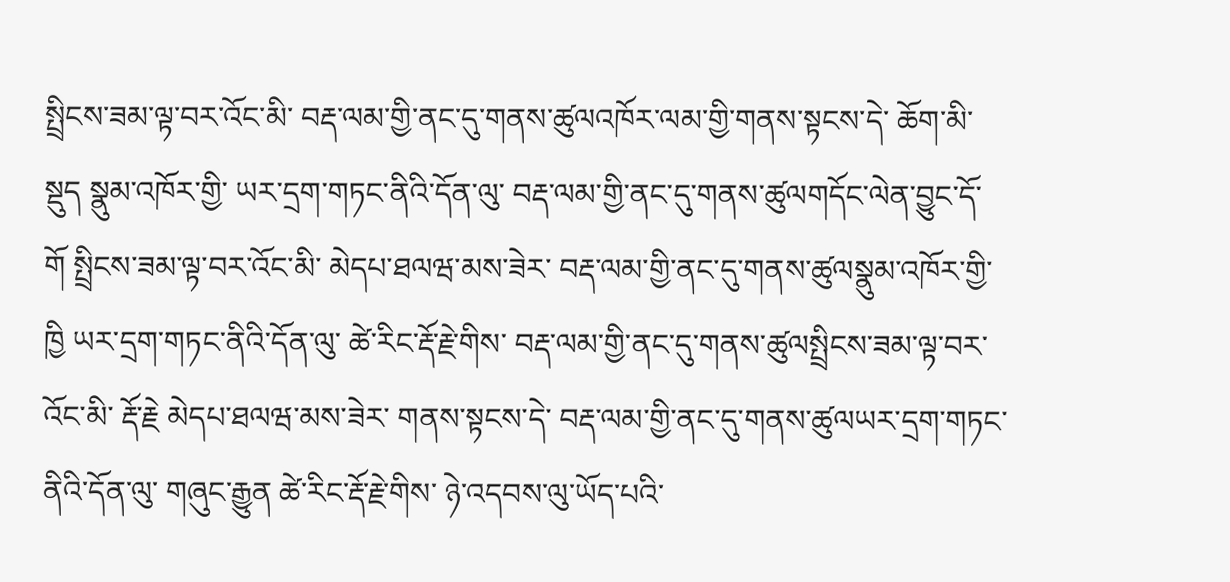སྤྲིངས་ཟམ་ལྟ་བར་འོང་མི་ བརྡ་ལམ་གྱི་ནང་དུ་གནས་ཚུལའཁོར་ལམ་གྱི་གནས་སྟངས་དེ་ ཆོག་མི་སྡུད སྣུམ་འཁོར་གྱི་ ཡར་དྲག་གཏང་ནིའི་དོན་ལུ་ བརྡ་ལམ་གྱི་ནང་དུ་གནས་ཚུལགདོང་ལེན་བྱུང་དོ་ གོ སྤྲིངས་ཟམ་ལྟ་བར་འོང་མི་ མེདཔ་ཐལཝ་མས་ཟེར་ བརྡ་ལམ་གྱི་ནང་དུ་གནས་ཚུལསྣུམ་འཁོར་གྱི་ ཁྱི ཡར་དྲག་གཏང་ནིའི་དོན་ལུ་ ཚེ་རིང་རྡོ་རྗེ་གིས་ བརྡ་ལམ་གྱི་ནང་དུ་གནས་ཚུལསྤྲིངས་ཟམ་ལྟ་བར་འོང་མི་ རྡོ་རྗེ མེདཔ་ཐལཝ་མས་ཟེར་ གནས་སྟངས་དེ་ བརྡ་ལམ་གྱི་ནང་དུ་གནས་ཚུལཡར་དྲག་གཏང་ནིའི་དོན་ལུ་ གཞུང་རྒྱུན ཚེ་རིང་རྡོ་རྗེ་གིས་ ཉེ་འདབས་ལུ་ཡོད་པའི་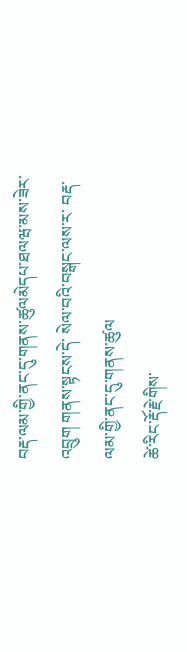བརྡ་ལམ་གྱི་ནང་དུ་གནས་ཚུལམེདཔ་ཐལཝ་མས་ཟེར་ འབྲུག གནས་སྟངས་དེ་ སེལ་བའི་བསྒང་ལས་ར་ བརྡ་ལམ་གྱི་ནང་དུ་གནས་ཚུལ
ཚེ་རིང་རྡོ་རྗེ་གིས་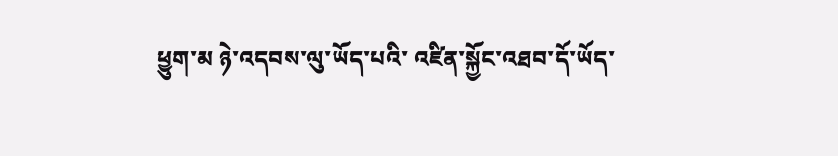ཕྱུག་མ ཉེ་འདབས་ལུ་ཡོད་པའི་ འཛིན་སྐྱོང་འཐབ་དོ་ཡོད་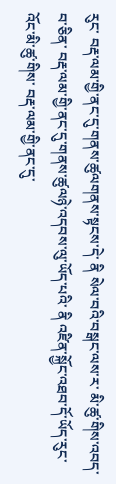རུང་ བརྡ་ལམ་གྱི་ནང་དུ་གནས་ཚུལགནས་སྟངས་དེ་ ནི སེལ་བའི་བསྒང་ལས་ར་ མི་ཚུ་གིས་འབད་བ་ཅིན་ བརྡ་ལམ་གྱི་ནང་དུ་གནས་ཚུལཉེ་འདབས་ལུ་ཡོད་པའི་ ནི འཛིན་སྐྱོང་འཐབ་དོ་ཡོད་རུང་ འོང་མི་ཚུ་གིས་ བརྡ་ལམ་གྱི་ནང་དུ་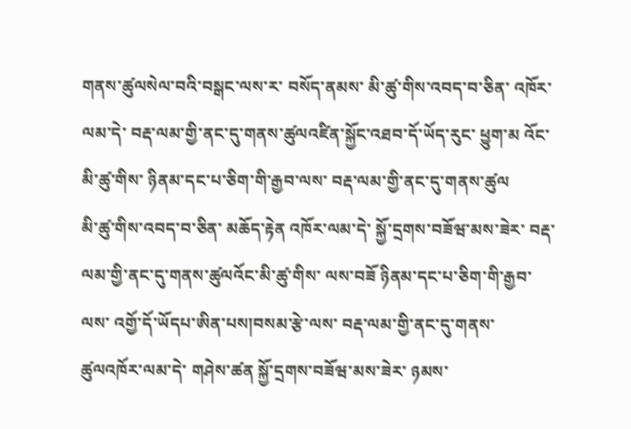གནས་ཚུལསེལ་བའི་བསྒང་ལས་ར་ བསོད་ནམས་ མི་ཚུ་གིས་འབད་བ་ཅིན་ འཁོར་ལམ་དེ་ བརྡ་ལམ་གྱི་ནང་དུ་གནས་ཚུལའཛིན་སྐྱོང་འཐབ་དོ་ཡོད་རུང་ ཕྱུག་མ འོང་མི་ཚུ་གིས་ ཉིནམ་དང་པ་ཅིག་གི་རྒྱབ་ལས་ བརྡ་ལམ་གྱི་ནང་དུ་གནས་ཚུལ
མི་ཚུ་གིས་འབད་བ་ཅིན་ མཆོད་རྟེན འཁོར་ལམ་དེ་ སྐྱོ་དྲགས་བཟོཝ་མས་ཟེར་ བརྡ་ལམ་གྱི་ནང་དུ་གནས་ཚུལའོང་མི་ཚུ་གིས་ ལས་བཟོ ཉིནམ་དང་པ་ཅིག་གི་རྒྱབ་ལས་ འགྱོ་དོ་ཡོདཔ་ཨིན་པས།བསམ་རྩེ་ལས་ བརྡ་ལམ་གྱི་ནང་དུ་གནས་ཚུལའཁོར་ལམ་དེ་ གཤེས་ཚན སྐྱོ་དྲགས་བཟོཝ་མས་ཟེར་ ཉམས་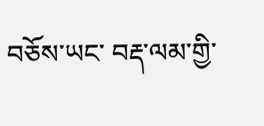བཅོས་ཡང་ བརྡ་ལམ་གྱི་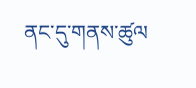ནང་དུ་གནས་ཚུལ